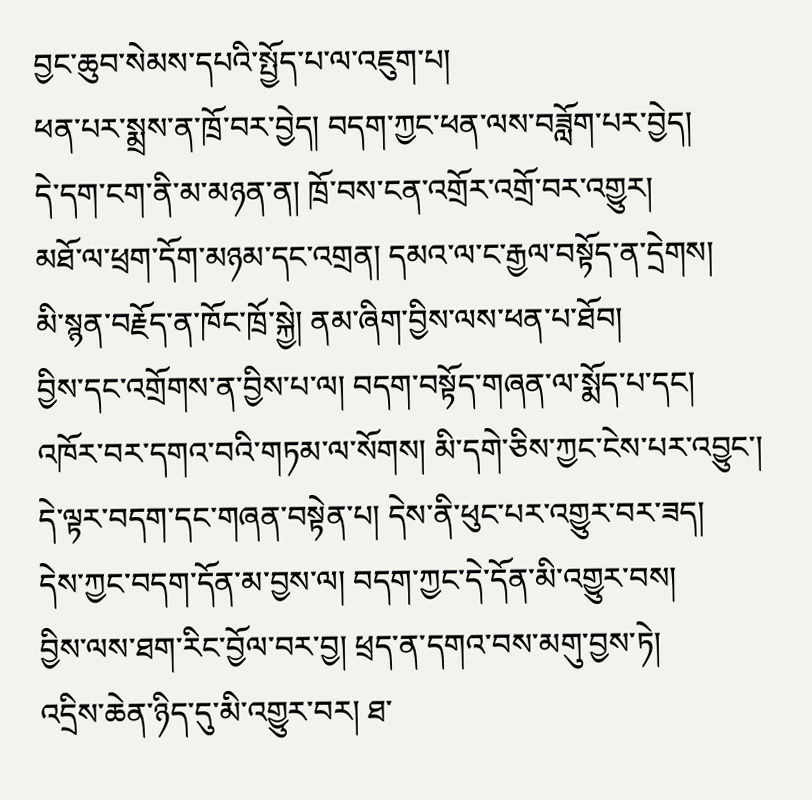བྱང་ཆུབ་སེམས་དཔའི་སྤྱོད་པ་ལ་འཇུག་པ།
ཕན་པར་སྨྲས་ན་ཁྲོ་བར་བྱེད། བདག་ཀྱང་ཕན་ལས་བཟློག་པར་བྱེད།
དེ་དག་ངག་ནི་མ་མཉན་ན། ཁྲོ་བས་ངན་འགྲོར་འགྲོ་བར་འགྱུར།
མཐོ་ལ་ཕྲག་དོག་མཉམ་དང་འགྲན། དམའ་ལ་ང་རྒྱལ་བསྟོད་ན་དྲེགས།
མི་སྙན་བརྗོད་ན་ཁོང་ཁྲོ་སྐྱེ། ནམ་ཞིག་བྱིས་ལས་ཕན་པ་ཐོབ།
བྱིས་དང་འགྲོགས་ན་བྱིས་པ་ལ། བདག་བསྟོད་གཞན་ལ་སྨོད་པ་དང།
འཁོར་བར་དགའ་བའི་གཏམ་ལ་སོགས། མི་དགེ་ཅིས་ཀྱང་ངེས་པར་འབྱུང་།
དེ་ལྟར་བདག་དང་གཞན་བསྟེན་པ། དེས་ནི་ཕུང་པར་འགྱུར་བར་ཟད།
དེས་ཀྱང་བདག་དོན་མ་བྱས་ལ། བདག་ཀྱང་དེ་དོན་མི་འགྱུར་བས།
བྱིས་ལས་ཐག་རིང་བྱོལ་བར་བྱ། ཕྲད་ན་དགའ་བས་མགུ་བྱས་ཏེ།
འདྲིས་ཆེན་ཉིད་དུ་མི་འགྱུར་བར། ཐ་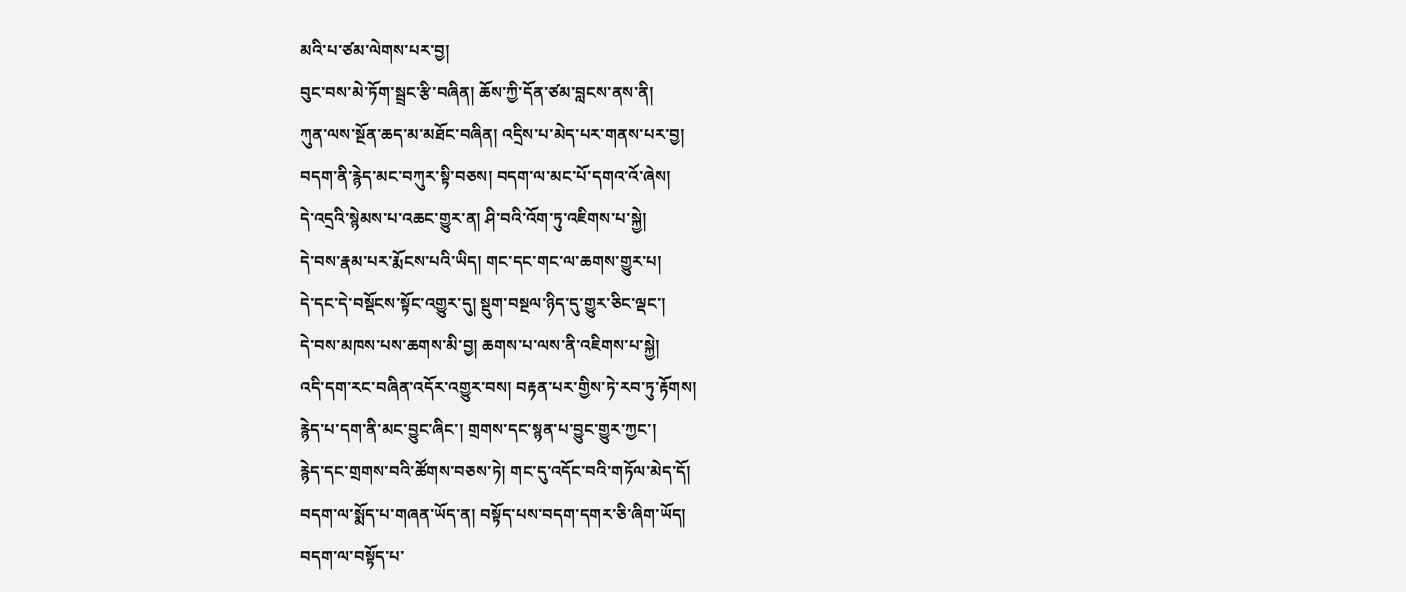མའི་པ་ཙམ་ལེགས་པར་བྱ།
བུང་བས་མེ་ཏོག་སྦྲང་རྩི་བཞིན། ཆོས་ཀྱི་དོན་ཙམ་བླངས་ནས་ནི།
ཀུན་ལས་སྔོན་ཆད་མ་མཐོང་བཞིན། འདྲིས་པ་མེད་པར་གནས་པར་བྱ།
བདག་ནི་རྙེད་མང་བཀུར་སྟི་བཅས། བདག་ལ་མང་པོ་དགའ་འོ་ཞེས།
དེ་འདྲའི་སྙེམས་པ་འཆང་གྱུར་ན། ཤི་བའི་འོག་ཏུ་འཇིགས་པ་སྐྱེ།
དེ་བས་རྣམ་པར་རྨོངས་པའི་ཡིད། གང་དང་གང་ལ་ཆགས་གྱུར་པ།
དེ་དང་དེ་བསྡོངས་སྟོང་འགྱུར་དུ། སྡུག་བསྔལ་ཉིད་དུ་གྱུར་ཅིང་ལྡང་།
དེ་བས་མཁས་པས་ཆགས་མི་བྱ། ཆགས་པ་ལས་ནི་འཇིགས་པ་སྐྱེ།
འདི་དག་རང་བཞིན་འདོར་འགྱུར་བས། བརྟན་པར་གྱིས་ཏེ་རབ་ཏུ་རྟོགས།
རྙེད་པ་དག་ནི་མང་བྱུང་ཞིང་། གྲགས་དང་སྙན་པ་བྱུང་གྱུར་ཀྱང་།
རྙེད་དང་གྲགས་བའི་ཚོགས་བཅས་ཏེ། གང་དུ་འདོང་བའི་གཏོལ་མེད་དོ།
བདག་ལ་སྨོད་པ་གཞན་ཡོད་ན། བསྟོད་པས་བདག་དགར་ཅི་ཞིག་ཡོད།
བདག་ལ་བསྟོད་པ་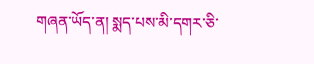གཞན་ཡོད་ན། སྨད་པས་མི་དགར་ཅི་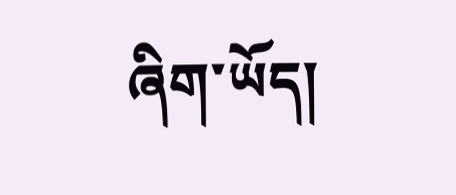ཞིག་ཡོད།